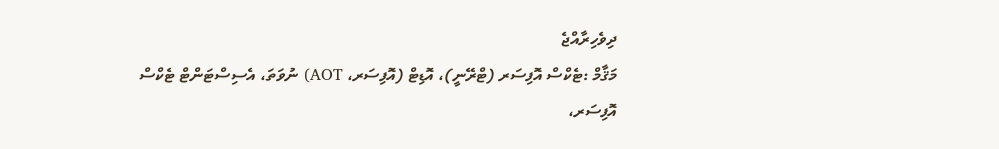ދިވެހިރާއްޖެ
މަޤާމް :ޓެކްސް އޮފިސަރ (ޓްރޭނީ)، އޮޑިޓް (އޮފިސަރ، AOT) ނުވަތަ، އެސިސްޓަންޓް ޓެކްސް އޮފިސަރ،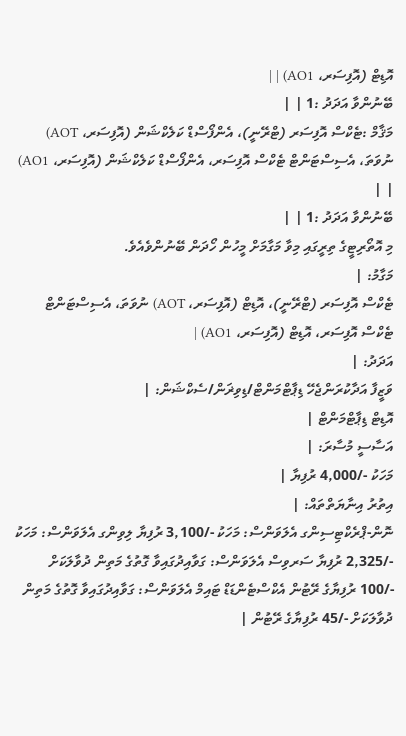އޮޑިޓް (އޮފިސަރ، AO1) | |
ބޭނުންވާ އަދަދު :1 | |
މަޤާމް :ޓެކްސް އޮފިސަރ (ޓްރޭނީ)، އެންފޯސްޑް ކަލެކްޝަން (އޮފިސަރ، AOT) ނުވަތަ، އެސިސްޓަންޓް ޓެކްސް އޮފިސަރ، އެންފޯސްޑް ކަލެކްޝަން (އޮފިސަރ، AO1) | |
ބޭނުންވާ އަދަދު :1 | |
މި އޮތޯރިޓީގެ ތިރީގައި މިވާ މަގާމަށް މީހުން ހޯދަން ބޭނުންވެއެވެ.
މަގާމު: |
ޓެކްސް އޮފިސަރ (ޓްރޭނީ)، އޮޑިޓް (އޮފިސަރ، AOT) ނުވަތަ، އެސިސްޓަންޓް ޓެކްސް އޮފިސަރ، އޮޑިޓް (އޮފިސަރ، AO1) |
އަދަދު: |
ވަޒީފާ އަދާކުރަންޖެހޭ ޑިޕާޓްމަންޓް/ޑިވިޜަން/ސެކްޝަން: |
އޮޑިޓް ޑިޕާޓްމަންޓް |
އަސާސީ މުސާރަ: |
މަހަކު -/4,000 ރުފިޔާ |
އިތުރު އިނާޔަތްތައް: |
ނޮން-ޕްރެކްޓިސިންގ އެލަވަންސް: މަހަކު -/3,100 ރުފިޔާ ލިވިންގ އެލަވަންސް: މަހަކު -/2,325 ރުފިޔާ ސަރވިސް އެލަވަންސް: ގަވާއިދުގައިވާ ގޮތުގެ މަތިން ދުވާލަކަށް -/100 ރުފިޔާގެ ރޭޓުން އެކްސްޓެންޑަޑް ޓައިމް އެލަވަންސް: ގަވާއިދުގައިވާ ގޮތުގެ މަތިން ދުވާލަކަށް -/45 ރުފިޔާގެ ރޭޓުން |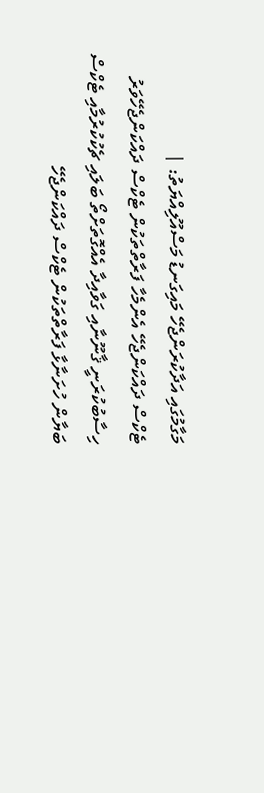މަގާމުގައި އަދާކުރަންޖެހޭ މައިގަނޑު މަސްއޫލިއްޔަތު: |
ޓެކްސް ދައްކަންޖެހޭ އެންމެހާ ފަރާތްތަކުން ޓެކްސް ދައްކަންޖެހޭވަރު ހިސާބުކުރަނީ ޤާނޫނާއި ގަވާއިދާ އެއްގޮތަށްތޯ ބަލައި ޗެކުކުރުމާއި ޓެކްސް ބަޔާން ހުށަނާޅާ ފަރާތްތަކުން ޓެކްސް ދައްކަންޖެހޭ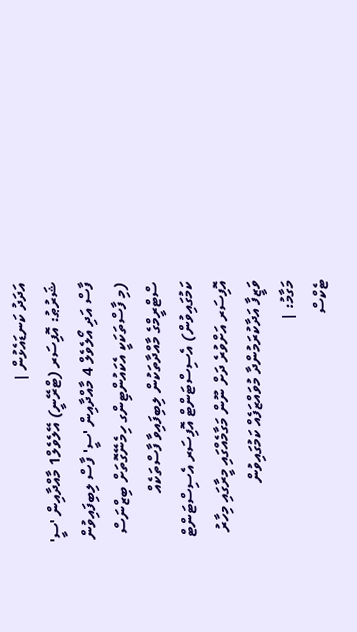އަދަދު ކަނޑައެޅުން |
ޝަރުޠު: އޮފިސަރ (ޓްރޭނީ) އޭލެވެލް1 މާއްދާއިން 'ސީ' ފާސް އަދި އޯލެވެލް 4 މާއްދާއިން 'ސީ' ފާސް ލިބިފައިވުން (މި ފާސްތަކަކީ އެކައުންޓިންގ ހިމެނޭގޮތަށް ބިޒްނަސް ސްޓްރީމްގެ މާއްދާތަކުން ލިބިފައިވާ ފާސްތަކެއް ކަމުގައިވުން) އެސިސްޓަންޓް އޮފިސަރ އެސިސްޓަންޓް އޮފިސަރ އަށްވުރެ ދަށް ނޫން މަގާމެއްގައި މީރާގައި މިހާރު ވަޒީފާ އަދާކުރަމުންދާ މުވައްޒަފެއް ކަމުގައިވުން
މަގާމު: |
ޓެކްސް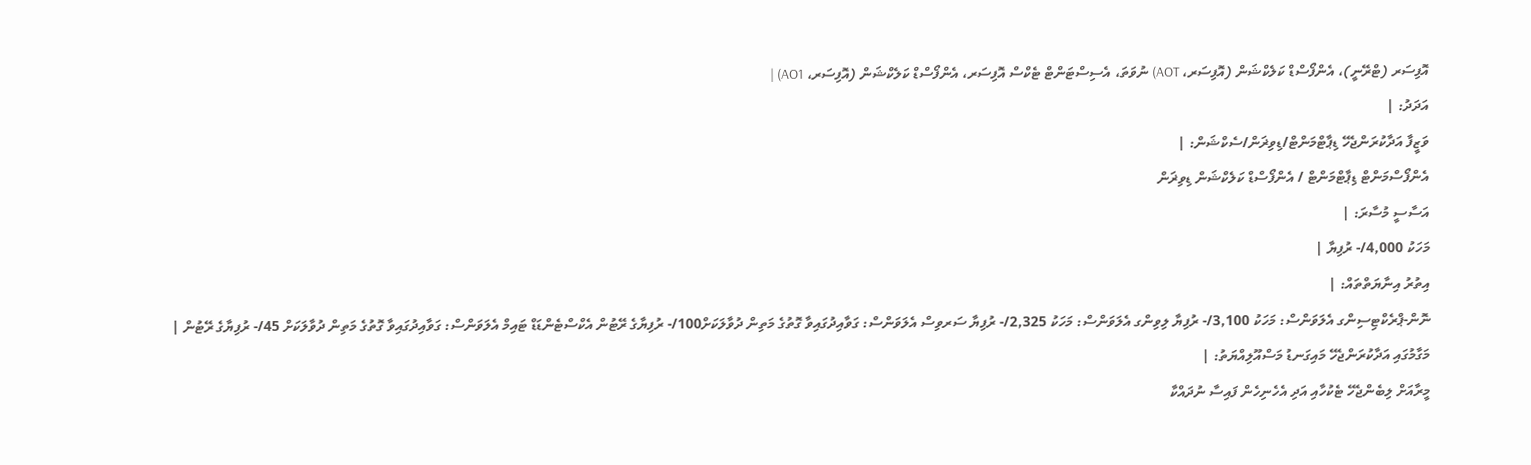އޮފިސަރ (ޓްރޭނީ)، އެންފޯސްޑް ކަލެކްޝަން (އޮފިސަރ، AOT) ނުވަތަ، އެސިސްޓަންޓް ޓެކްސް އޮފިސަރ، އެންފޯސްޑް ކަލެކްޝަން (އޮފިސަރ، AO1) |
އަދަދު: |
ވަޒީފާ އަދާކުރަންޖެހޭ ޑިޕާޓްމަންޓް/ޑިވިޜަން/ސެކްޝަން: |
އެންފޯސްމަންޓް ޑިޕާޓްމަންޓް / އެންފޯސްޑް ކަލެކްޝަން ޑިވިޜަން
އަސާސީ މުސާރަ: |
މަހަކު 4,000/- ރުފިޔާ |
އިތުރު އިނާޔަތްތައް: |
ނޮން-ޕްރެކްޓިސިންގ އެލަވަންސް: މަހަކު 3,100/- ރުފިޔާ ލިވިންގ އެލަވަންސް: މަހަކު 2,325/- ރުފިޔާ ސަރވިސް އެލަވަންސް: ގަވާއިދުގައިވާ ގޮތުގެ މަތިން ދުވާލަކަށް100/- ރުފިޔާގެ ރޭޓުން އެކްސްޓެންޑަޑް ޓައިމް އެލަވަންސް: ގަވާއިދުގައިވާ ގޮތުގެ މަތިން ދުވާލަކަށް 45/- ރުފިޔާގެ ރޭޓުން |
މަގާމުގައި އަދާކުރަންޖެހޭ މައިގަނޑު މަސްއޫލިއްޔަތު: |
މީރާއަށް ލިބެންޖެހޭ ޓެކުހާއި އަދި އެހެނިހެން ފައިސާ ނުދައްކާ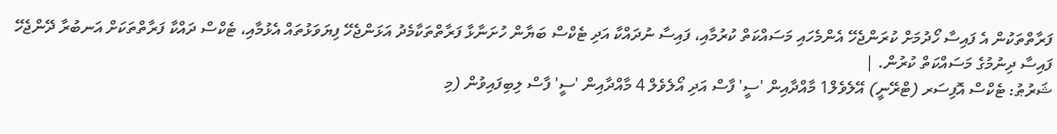ފަރާތްތަކުން އެ ފައިސާ ހޯދުމަށް ކުރަންޖެހޭ އެންމެހައި މަސައްކަތް ކުރުމާއި، ފައިސާ ނުދައްކާ އަދި ޓެކްސް ބަޔާން ހުށަނާޅާ ފަރާތްތަކާމެދު އަޅަންޖެހޭ ފިޔަވަޅުތައް އެޅުމާއި، ޓެކްސް ދައްކާ ފަރާތްތަކަށް އަނބުރާ ދޭންޖެހޭ ފައިސާ ދިނުމުގެ މަސައްކަތް ކުރުން. |
ޝަރުޠު: ޓެކްސް އޮފިސަރ (ޓްރޭނީ) އޭލެވެލް1 މާއްދާއިން 'ސީ' ފާސް އަދި އޯލެވެލް 4 މާއްދާއިން 'ސީ' ފާސް ލިބިފައިވުން (މި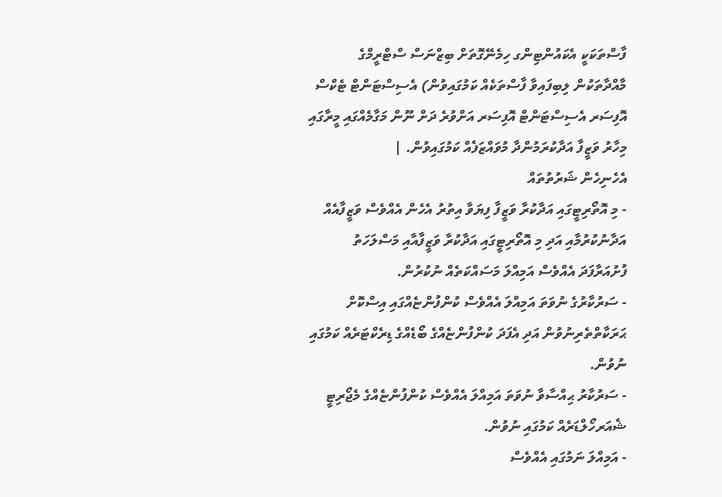ފާސްތަކަކީ އެކައުންޓިންގ ހިމެނޭގޮތަށް ބިޒްނަސް ސްޓްރީމްގެ މާއްދާތަކުން ލިބިފައިވާ ފާސްތަކެއް ކަމުގައިވުން) އެސިސްޓަންޓް ޓެކްސް އޮފިސަރ އެސިސްޓަންޓް އޮފިސަރ އަށްވުރެ ދަށް ނޫން މަގާމެއްގައި މީރާގައި މިހާރު ވަޒީފާ އަދާކުރަމުންދާ މުވައްޒަފެއް ކަމުގައިވުން. |
އެހެނިހެން ޝަރުތުތައް
- މި އޮތޯރިޓީގައި އަދާކުރާ ވަޒީފާ ފިޔަވާ އިތުރު އެހެން އެއްވެސް ވަޒީފާއެއް އަދާނުކުރުމާއި އަދި މި އޮތޯރިޓީގައި އަދާކުރާ ވަޒީފާއާއި މަސްލަހަތު ފުށުއަރާފަދަ އެއްވެސް އަމިއްލަ މަސައްކަތެއް ނުކުރުން.
- ސަރުކާރުގެ ނުވަތަ އަމިއްލަ އެއްވެސް ކުންފުންޏެއްގައި އިސްކޮށް ޙަރަކާތްތެރިނުވުން އަދި އެފަދަ ކުންފުންޏެއްގެ ބޯޑެއްގެ ޑިރެކްޓަރެއް ކަމުގައި ނުވުން.
- ސަރުކާރު ޙިއްސާވާ ނުވަތަ އަމިއްލަ އެއްވެސް ކުންފުންޏެއްގެ މެޖޯރިޓީ ޝެއަރހޯލްޑަރެއް ކަމުގައި ނުވުން.
- އަމިއްލަ ނަމުގައި އެއްވެސް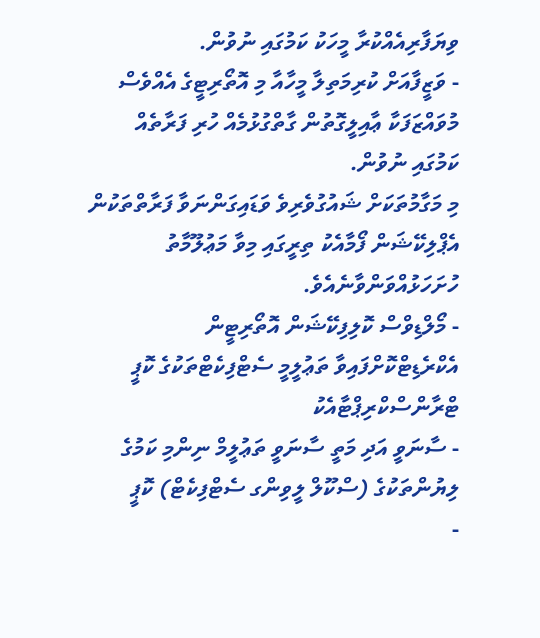ވިޔަފާރިއެއްކުރާ މީހަކު ކަމުގައި ނުވުން.
- ވަޒީފާއަށް ކުރިމަތިލާ މީހާއާ މި އޮތޯރިޓީގެ އެއްވެސް މުވައްޒަފަކާ ޢާއިލީގޮތުން ގާތްގުޅުމެއް ހުރި ފަރާތެއް ކަމުގައި ނުވުން.
މި މަގާމުތަކަށް ޝައުގުވެރިވެ ވަޑައިގަންނަވާ ފަރާތްތަކުން އެޕްލިކޭޝަން ފޯމާއެކު ތިރީގައި މިވާ މަޢުލޫމާތު ހުށަހަޅުއްވަންވާނެއެވެ.
- މޯލްޑިވްސް ކޮލިފިކޭޝަން އޮތޯރިޓީން އެކްރެޑިޓްކޮށްފައިވާ ތަޢުލީމީ ސެޓްފިކެޓްތަކުގެ ކޮޕީ ޓްރާންސްކްރިޕްޓާއެކު
- ސާނަވީ އަދި މަތީ ސާނަވީ ތަޢުލީމް ނިންމި ކަމުގެ ލިޔުންތަކުގެ (ސްކޫލް ލީވިންގ ސެޓްފިކެޓް) ކޮޕީ
-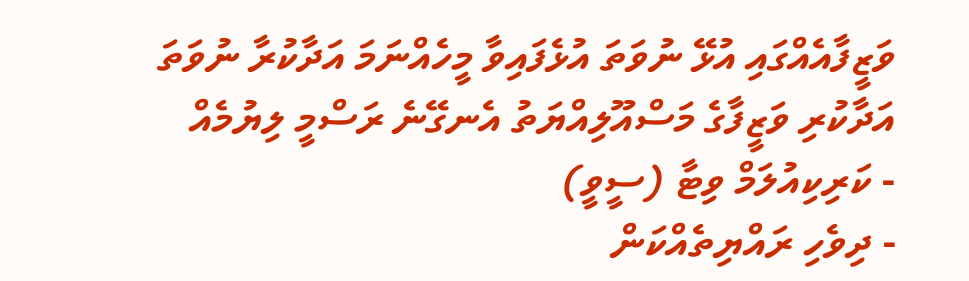ވަޒީފާއެއްގައި އުޅޭ ނުވަތަ އުޅެފައިވާ މީހެއްނަމަ އަދާކުރާ ނުވަތަ އަދާކުރި ވަޒީފާގެ މަސްއޫލިއްޔަތު އެނގޭނެ ރަސްމީ ލިޔުމެއް
- ކަރިކިއުލަމް ވިޓާ (ސީވީ)
- ދިވެހި ރައްޔިތެއްކަން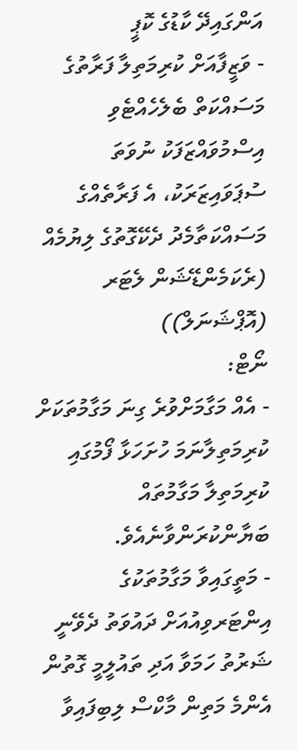އަންގައިދޭ ކާޑުގެ ކޮޕީ
- ވަޒީފާއަށް ކުރިމަތިލާ ފަރާތުގެ މަސައްކަތް ބެލެހެއްޓެވި އިސްމުވައްޒަފަކު ނުވަތަ ސުޕަވައިޒަރަކު، އެ ފަރާތެއްގެ މަސައްކަތާމެދު ދެކޭގޮތުގެ ލިޔުމެއް (ރެކަމެންޑޭޝަން ލެޓަރ (އޮޕްޝަނަލް))
ނޯޓް:
- އެއް މަގާމަށްވުރެ ގިނަ މަގާމުތަކަށް ކުރިމަތިލާނަމަ ހުށަހަޅާ ފޯމުގައި ކުރިމަތިލާ މަގާމުތައް ބަޔާންކުރަންވާނެއެވެ.
- މަތީގައިވާ މަގާމުތަކުގެ އިންޓަރވިއުއަށް ދައުވަތު ދެވޭނީ ޝަރުތު ހަމަވާ އަދި ތައުލީމީ ގޮތުން އެންމެ މަތިން މާކްސް ލިބިފައިވާ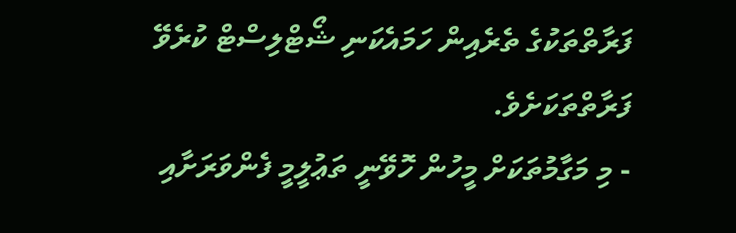ފަރާތްތަކުގެ ތެރެއިން ހަމައެކަނި ޝޯޓްލިސްޓް ކުރެވޭ ފަރާތްތަކަށެވެ.
- މި މަގާމުތަކަށް މީހުން ހޮވޭނީ ތަޢުލީމީ ފެންވަރަށާއި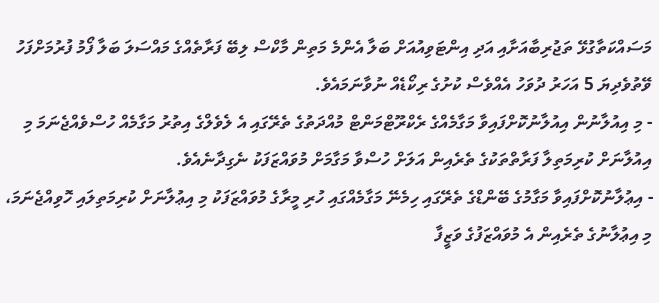މަސައްކަތާގުޅޭ ތަޖުރިބާއަށާއި އަދި އިންޓަވިއުއަށް ބަލާ އެންމެ މަތިން މާކްސް ލިބޭ ފަރާތެއްގެ މައްސަލަ ބަލާ ފޯމު ފުރުމަށްފަހު ވޭތުވެދިޔަ 5 އަހަރު ދުވަހު އެއްވެސް ކުށުގެ ރިކޯޑެއް ނުވާނަމައެވެ.
- މި އިއުލާނުން އިއުލާނުކޮށްފައިވާ މަގާމެއްގެ ރެކްރޫޓްމަންޓް މުއްދަތުގެ ތެރޭގައި އެ ލެވެލްގެ އިތުރު މަގާމެއް ހުސްވެއްޖެނަމަ މި އިއުލާނަށް ކުރިމަތިލާ ފަރާތްތަކުގެ ތެރެއިން އަލަށް ހުސްވާ މަގާމަށް މުވައްޒަފަކު ނެގިދާނެއެވެ.
- އިޢުލާނުކޮށްފައިވާ މަގާމުގެ ބޭންޑްގެ ތެރޭގައި ހިމެނޭ މަގާމެއްގައި ހުރި މީރާގެ މުވައްޒަފަކު މި އިޢުލާނަށް ކުރިމަތިލައި ހޮވިއްޖެނަމަ، މި އިޢުލާނުގެ ތެރެއިން އެ މުވައްޒަފުގެ ވަޒީފާ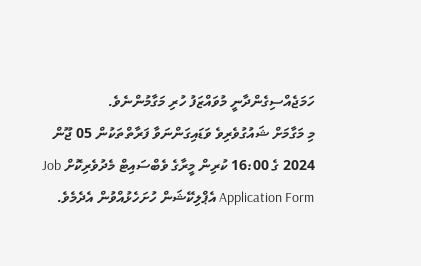ހަމަޖެއްސިގެންދާނީ މުވައްޒަފު ހުރި މަގާމުންނެވެ.
މި މަގާމަށް ޝައުގުވެރިވެ ވަޑައިގަންނަވާ ފަރާތްތަކުން 05 ޖޫން 2024 ގެ 16:00 ކުރިން މީރާގެ ވެބްސައިޓް މެދުވެރިކޮށް Job Application Form އެޕްލިކޭޝަން ހުށަހެޅުއްވުން އެދެމެވެ.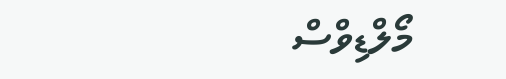މޯލްޑިވްސް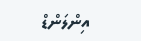އިންލަންޑް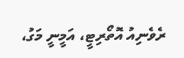ރެވެނިއު އޮތޯރިޓީ، އަމީނީ މަގު،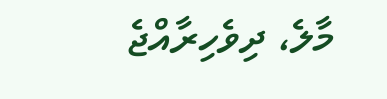މާލެ، ދިވެހިރާއްޖެ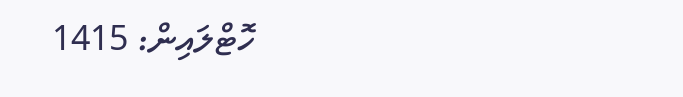ހޮޓްލައިން: 1415